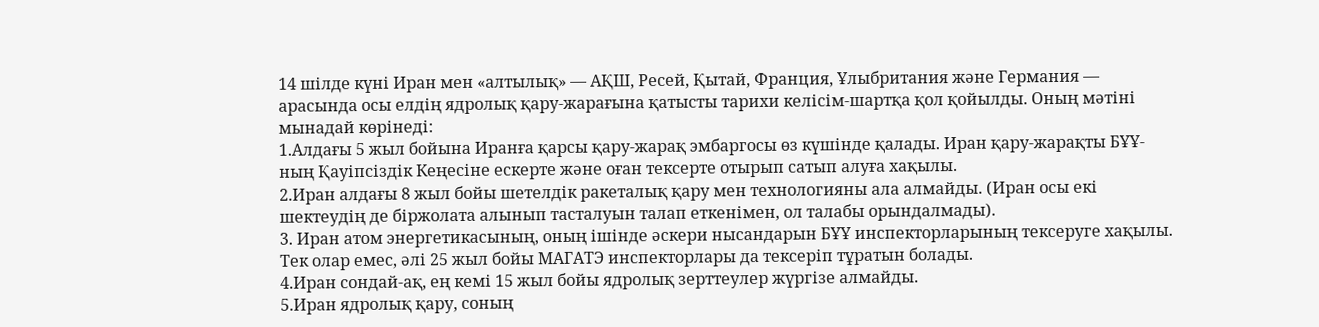14 шілде күні Иран мен «алтылық» — АҚШ, Ресей, Қытай, Франция, Ұлыбритания және Германия — арасында осы елдің ядролық қару-жарағына қатысты тарихи келісім-шартқа қол қойылды. Оның мәтіні мынадай көрінеді:
1.Алдағы 5 жыл бойына Иранға қарсы қару-жарақ эмбаргосы өз күшінде қалады. Иран қару-жарақты БҰҰ-ның Қауіпсіздік Кеңесіне ескерте және оған тексерте отырып сатып алуға хақылы.
2.Иран алдағы 8 жыл бойы шетелдік ракеталық қару мен технологияны ала алмайды. (Иран осы екі шектеудің де біржолата алынып тасталуын талап еткенімен, ол талабы орындалмады).
3. Иран атом энергетикасының, оның ішінде әскери нысандарын БҰҰ инспекторларының тексеруге хақылы. Тек олар емес, әлі 25 жыл бойы МАГАТЭ инспекторлары да тексеріп тұратын болады.
4.Иран сондай-ақ, ең кемі 15 жыл бойы ядролық зерттеулер жүргізе алмайды.
5.Иран ядролық қару, соның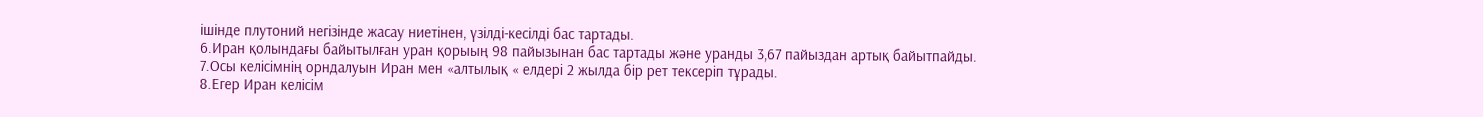ішінде плутоний негізінде жасау ниетінен, үзілді-кесілді бас тартады.
6.Иран қолындағы байытылған уран қорыың 98 пайызынан бас тартады және уранды 3,67 пайыздан артық байытпайды.
7.Осы келісімнің орндалуын Иран мен «алтылық « елдері 2 жылда бір рет тексеріп тұрады.
8.Егер Иран келісім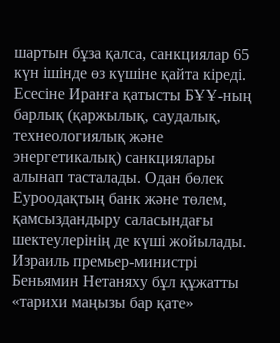шартын бұза қалса, санкциялар 65 күн ішінде өз күшіне қайта кіреді.
Есесіне Иранға қатысты БҰҰ-ның барлық (қаржылық, саудалық, технеологиялық және энергетикалық) санкциялары алынап тасталады. Одан бөлек Еуроодақтың банк және төлем, қамсыздандыру саласындағы шектеулерінің де күші жойылады.
Израиль премьер-министрі Беньямин Нетаняху бұл құжатты «тарихи маңызы бар қате»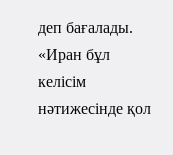деп бағалады. «Иран бұл келісім нәтижесінде қол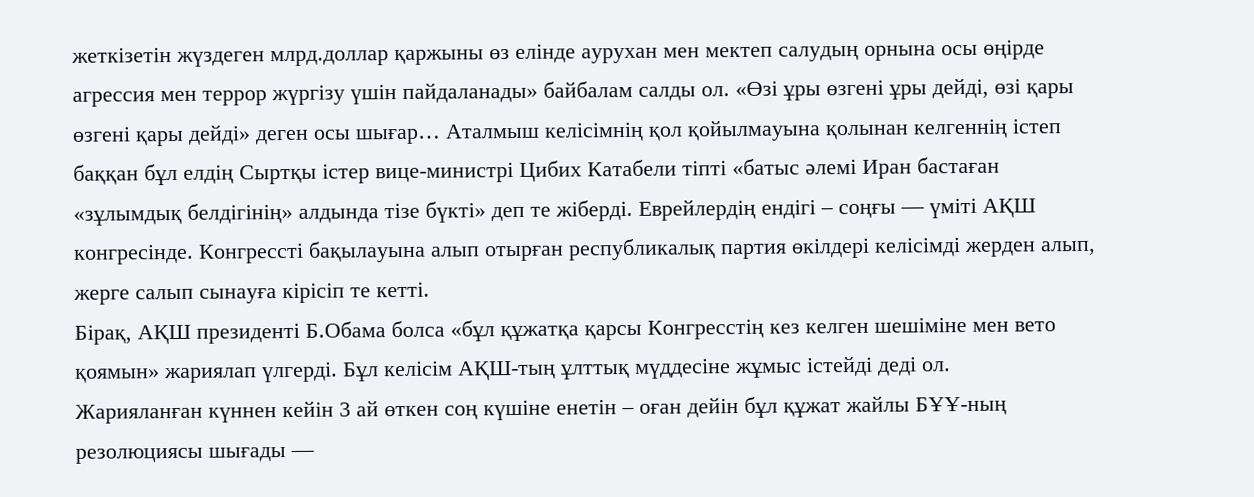жеткізетін жүздеген млрд.доллар қаржыны өз елінде аурухан мен мектеп салудың орнына осы өңірде агрессия мен террор жүргізу үшін пайдаланады» байбалам салды ол. «Өзі ұры өзгені ұры дейді, өзі қары өзгені қары дейді» деген осы шығар… Аталмыш келісімнің қол қойылмауына қолынан келгеннің істеп баққан бұл елдің Сыртқы істер вице-министрі Цибих Катабели тіпті «батыс әлемі Иран бастаған «зұлымдық белдігінің» алдында тізе бүкті» деп те жіберді. Еврейлердің ендігі – соңғы — үміті АҚШ конгресінде. Конгрессті бақылауына алып отырған республикалық партия өкілдері келісімді жерден алып, жерге салып сынауға кірісіп те кетті.
Бірақ, АҚШ президенті Б.Обама болса «бұл құжатқа қарсы Конгресстің кез келген шешіміне мен вето қоямын» жариялап үлгерді. Бұл келісім АҚШ-тың ұлттық мүддесіне жұмыс істейді деді ол.
Жарияланған күннен кейін 3 ай өткен соң күшіне енетін – оған дейін бұл құжат жайлы БҰҰ-ның резолюциясы шығады —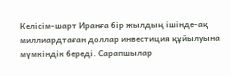Келісім-шарт Иранға бір жылдың ішінде-ақ миллиардтаған доллар инвестиция құйылуына мүмкіндік береді. Сарапшылар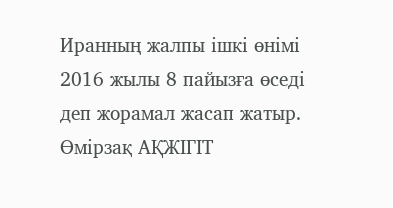Иранның жалпы ішкі өнімі 2016 жылы 8 пайызға өседі деп жорамал жасап жатыр.
Өмірзақ АҚЖІГІТ